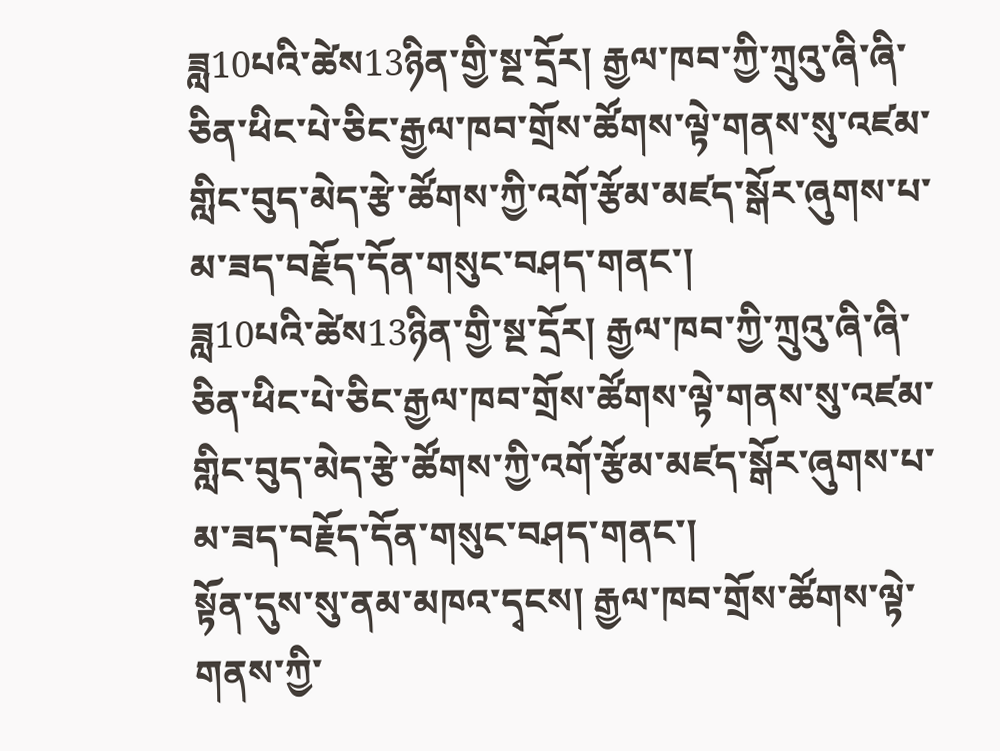ཟླ10པའི་ཚེས13ཉིན་གྱི་སྔ་དྲོར། རྒྱལ་ཁབ་ཀྱི་ཀྲུའུ་ཞི་ཞི་ཅིན་ཕིང་པེ་ཅིང་རྒྱལ་ཁབ་གྲོས་ཚོགས་ལྟེ་གནས་སུ་འཛམ་གླིང་བུད་མེད་རྩེ་ཚོགས་ཀྱི་འགོ་རྩོམ་མཛད་སྒོར་ཞུགས་པ་མ་ཟད་བརྗོད་དོན་གསུང་བཤད་གནང་།
ཟླ10པའི་ཚེས13ཉིན་གྱི་སྔ་དྲོར། རྒྱལ་ཁབ་ཀྱི་ཀྲུའུ་ཞི་ཞི་ཅིན་ཕིང་པེ་ཅིང་རྒྱལ་ཁབ་གྲོས་ཚོགས་ལྟེ་གནས་སུ་འཛམ་གླིང་བུད་མེད་རྩེ་ཚོགས་ཀྱི་འགོ་རྩོམ་མཛད་སྒོར་ཞུགས་པ་མ་ཟད་བརྗོད་དོན་གསུང་བཤད་གནང་།
སྟོན་དུས་སུ་ནམ་མཁའ་དྭངས། རྒྱལ་ཁབ་གྲོས་ཚོགས་ལྟེ་གནས་ཀྱི་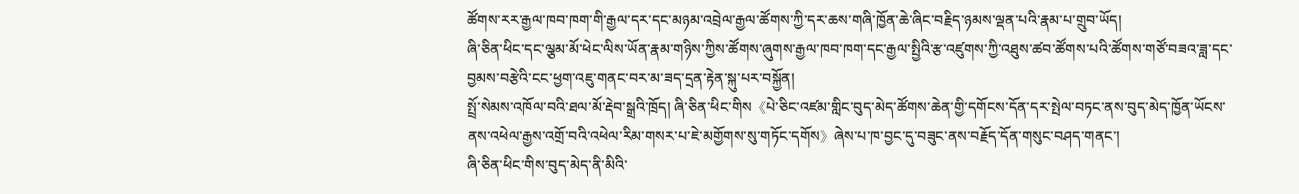ཚོགས་རར་རྒྱལ་ཁབ་ཁག་གི་རྒྱལ་དར་དང་མཉམ་འབྲེལ་རྒྱལ་ཚོགས་ཀྱི་དར་ཆས་གཞི་ཁྱོན་ཆེ་ཞིང་བརྗིད་ཉམས་ལྡན་པའི་རྣམ་པ་གྲུབ་ཡོད།
ཞི་ཅིན་ཕིང་དང་ལྕམ་མོ་ཕེང་ལིས་ཡོན་རྣམ་གཉིས་ཀྱིས་ཚོགས་ཞུགས་རྒྱལ་ཁབ་ཁག་དང་རྒྱལ་སྤྱིའི་རྩ་འཛུགས་ཀྱི་འཐུས་ཚབ་ཚོགས་པའི་ཚོགས་གཙོ་བཟའ་ཟླ་དང་བྱམས་བརྩེའི་ངང་ཕྱག་འཇུ་གནང་བར་མ་ཟད་དྲན་རྟེན་སྐུ་པར་བསྐྱོན།
སྤྲོ་སེམས་འཁོལ་བའི་ཐལ་མོ་རྡེབ་སྒྲའི་ཁྲོད། ཞི་ཅིན་ཕིང་གིས《པེ་ཅིང་འཛམ་གླིང་བུད་མེད་ཚོགས་ཆེན་གྱི་དགོངས་དོན་དར་སྤེལ་བཏང་ནས་བུད་མེད་ཁྱོན་ཡོངས་ནས་འཕེལ་རྒྱས་འགྲོ་བའི་འཕེལ་རིམ་གསར་པ་ཇེ་མགྱོགས་སུ་གཏོང་དགོས》ཞེས་པ་ཁ་བྱང་དུ་བཟུང་ནས་བརྗོད་དོན་གསུང་བཤད་གནང་།
ཞི་ཅིན་ཕིང་གིས་བུད་མེད་ནི་མིའི་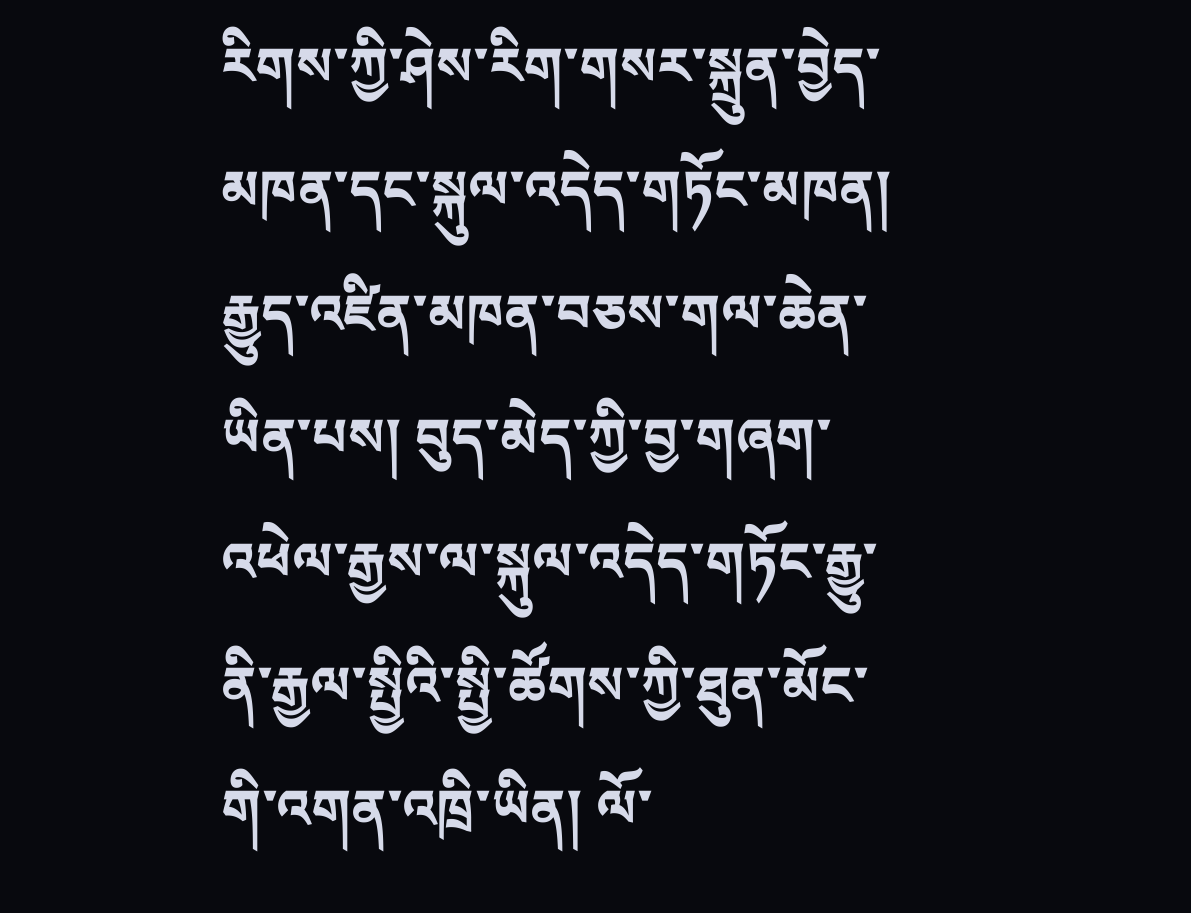རིགས་ཀྱི་ཤེས་རིག་གསར་སྐྲུན་བྱེད་མཁན་དང་སྐུལ་འདེད་གཏོང་མཁན། རྒྱུད་འཛིན་མཁན་བཅས་གལ་ཆེན་ཡིན་པས། བུད་མེད་ཀྱི་བྱ་གཞག་འཕེལ་རྒྱས་ལ་སྐུལ་འདེད་གཏོང་རྒྱུ་ནི་རྒྱལ་སྤྱིའི་སྤྱི་ཚོགས་ཀྱི་ཐུན་མོང་གི་འགན་འཁྲི་ཡིན། ལོ་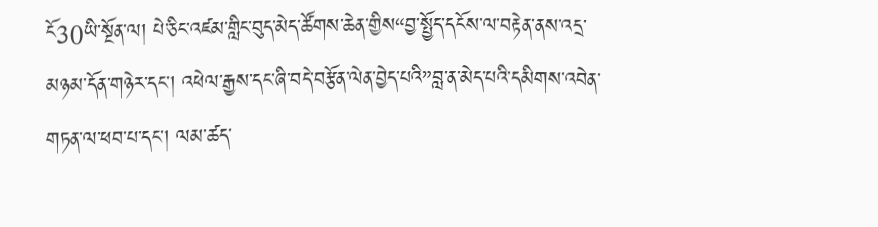ངོ30ཡི་སྔོན་ལ། པེ་ཅིང་འཛམ་གླིང་བུད་མེད་ཚོགས་ཆེན་གྱིས“བྱ་སྤྱོད་དངོས་ལ་བརྟེན་ནས་འདྲ་མཉམ་དོན་གཉེར་དང་། འཕེལ་རྒྱས་དང་ཞི་བདེ་བརྩོན་ལེན་བྱེད་པའི”བླ་ན་མེད་པའི་དམིགས་འབེན་གཏན་ལ་ཕབ་པ་དང་། ལམ་ཚད་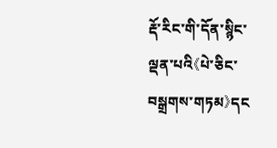རྡོ་རིང་གི་དོན་སྙིང་ལྡན་པའི《པེ་ཅིང་བསྒྲགས་གཏམ》དང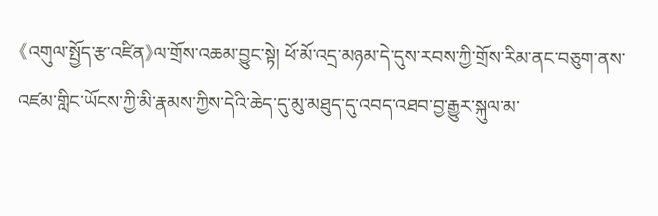《འགུལ་སྤྱོད་རྩ་འཛིན》ལ་གྲོས་འཆམ་བྱུང་སྟེ། ཕོ་མོ་འདྲ་མཉམ་དེ་དུས་རབས་ཀྱི་གྲོས་རིམ་ནང་བཅུག་ནས་འཛམ་གླིང་ཡོངས་ཀྱི་མི་རྣམས་ཀྱིས་དེའི་ཆེད་དུ་མུ་མཐུད་དུ་འབད་འཐབ་བྱ་རྒྱུར་སྐུལ་མ་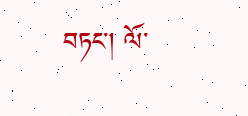བཏང་། ལོ་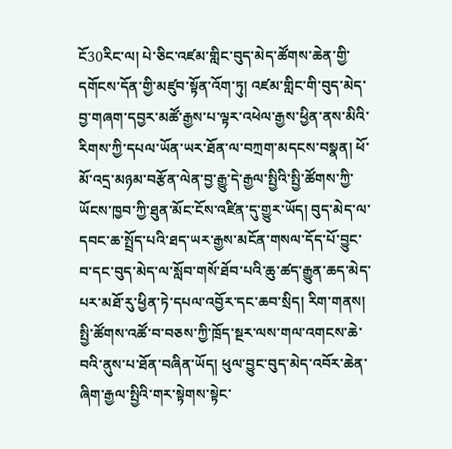ངོ30རིང་ལ། པེ་ཅིང་འཛམ་གླིང་བུད་མེད་ཚོགས་ཆེན་གྱི་དགོངས་དོན་གྱི་མཛུབ་སྟོན་འོག་ཏུ། འཛམ་གླིང་གི་བུད་མེད་བྱ་གཞག་དབྱར་མཚོ་རྒྱས་པ་ལྟར་འཕེལ་རྒྱས་ཕྱིན་ནས་མིའི་རིགས་ཀྱི་དཔལ་ཡོན་ཡར་ཐོན་ལ་བཀྲག་མདངས་བསྣན། ཕོ་མོ་འདྲ་མཉམ་བརྩོན་ལེན་བྱ་རྒྱུ་དེ་རྒྱལ་སྤྱིའི་སྤྱི་ཚོགས་ཀྱི་ཡོངས་ཁྱབ་ཀྱི་ཐུན་མོང་ངོས་འཛིན་དུ་གྱུར་ཡོད། བུད་མེད་ལ་དབང་ཆ་སྤྲོད་པའི་ཐད་ཡར་རྒྱས་མངོན་གསལ་དོད་པོ་བྱུང་བ་དང་བུད་མེད་ལ་སློབ་གསོ་ཐོབ་པའི་ཆུ་ཚད་རྒྱུན་ཆད་མེད་པར་མཐོ་རུ་ཕྱིན་ཏེ་དཔལ་འབྱོར་དང་ཆབ་སྲིད། རིག་གནས། སྤྱི་ཚོགས་འཚོ་བ་བཅས་ཀྱི་ཁྲོད་སྔར་ལས་གལ་འགངས་ཆེ་བའི་ནུས་པ་ཐོན་བཞིན་ཡོད། ཕུལ་བྱུང་བུད་མེད་འབོར་ཆེན་ཞིག་རྒྱལ་སྤྱིའི་གར་སྟེགས་སྟེང་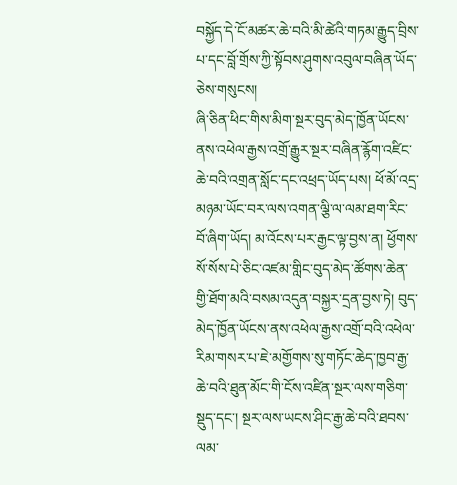བསྐྱོད་དེ་ངོ་མཚར་ཆེ་བའི་མི་ཚེའི་གཏམ་རྒྱུད་བྲིས་པ་དང་བློ་གྲོས་ཀྱི་སྟོབས་ཤུགས་འབུལ་བཞིན་ཡོད་ཅེས་གསུངས།
ཞི་ཅིན་ཕིང་གིས་མིག་སྔར་བུད་མེད་ཁྱོན་ཡོངས་ནས་འཕེལ་རྒྱས་འགྲོ་རྒྱུར་སྔར་བཞིན་རྙོག་འཛིང་ཆེ་བའི་འགྲན་སློང་དང་འཕྲད་ཡོད་པས། ཕོ་མོ་འདྲ་མཉམ་ཡོང་བར་ལས་འགན་ལྕི་ལ་ལམ་ཐག་རིང་བོ་ཞིག་ཡོད། མ་འོངས་པར་རྒྱང་ལྟ་བྱས་ན། ཕྱོགས་སོ་སོས་པེ་ཅིང་འཛམ་གླིང་བུད་མེད་ཚོགས་ཆེན་གྱི་ཐོག་མའི་བསམ་འདུན་བསྐྱར་དྲན་བྱས་ཏེ། བུད་མེད་ཁྱོན་ཡོངས་ནས་འཕེལ་རྒྱས་འགྲོ་བའི་འཕེལ་རིམ་གསར་པ་ཇེ་མགྱོགས་སུ་གཏོང་ཆེད་ཁྱབ་རྒྱ་ཆེ་བའི་ཐུན་མོང་གི་ངོས་འཛིན་སྔར་ལས་གཅིག་སྡུད་དང་། སྔར་ལས་ཡངས་ཤིང་རྒྱ་ཆེ་བའི་ཐབས་ལམ་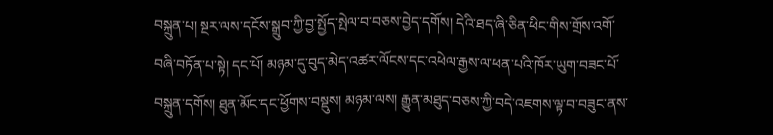བསྐྲུན་པ། སྔར་ལས་དངོས་སྒྲུབ་ཀྱི་བྱ་སྤྱོད་སྤེལ་བ་བཅས་བྱེད་དགོས། དེའི་ཐད་ཞི་ཅིན་ཕིང་གིས་གྲོས་འགོ་བཞི་བཏོན་པ་སྟེ། དང་པོ། མཉམ་དུ་བུད་མེད་འཚར་ལོངས་དང་འཕེལ་རྒྱས་ལ་ཕན་པའི་ཁོར་ཡུག་བཟང་པོ་བསྐྲུན་དགོས། ཐུན་མོང་དང་ཕྱོགས་བསྡུས། མཉམ་ལས། རྒྱུན་མཐུད་བཅས་ཀྱི་བདེ་འཇགས་ལྟ་བ་བཟུང་ནས་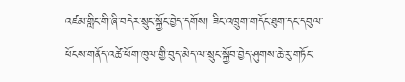འཛམ་གླིང་གི་ཞི་བདེར་སྲུང་སྐྱོང་བྱེད་དགོས། ཟིང་འཁྲུག་གདོང་ཐུག་དང་དབུལ་ཕོངས་གནོད་འཚེ་ཕོག་ཁུལ་གྱི་བུད་མེད་ལ་སྲུང་སྐྱོབ་བྱེད་ཤུགས་ཆེ་རུ་གཏོང་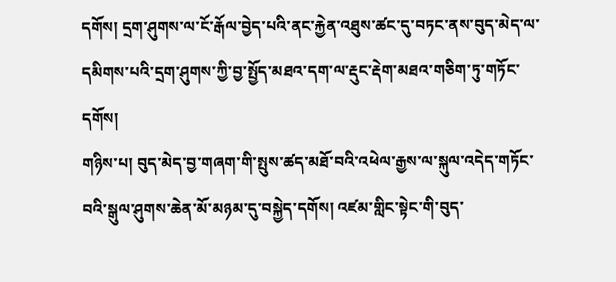དགོས། དྲག་ཤུགས་ལ་ངོ་རྒོལ་བྱེད་པའི་ནང་རྐྱེན་འཐུས་ཚང་དུ་བཏང་ནས་བུད་མེད་ལ་དམིགས་པའི་དྲག་ཤུགས་ཀྱི་བྱ་སྤྱོད་མཐའ་དག་ལ་རྡུང་རྡེག་མཐའ་གཅིག་ཏུ་གཏོང་དགོས།
གཉིས་པ། བུད་མེད་བྱ་གཞག་གི་སྤུས་ཚད་མཐོ་བའི་འཕེལ་རྒྱས་ལ་སྐུལ་འདེད་གཏོང་བའི་སྒུལ་ཤུགས་ཆེན་མོ་མཉམ་དུ་བསྐྱེད་དགོས། འཛམ་གླིང་སྟེང་གི་བུད་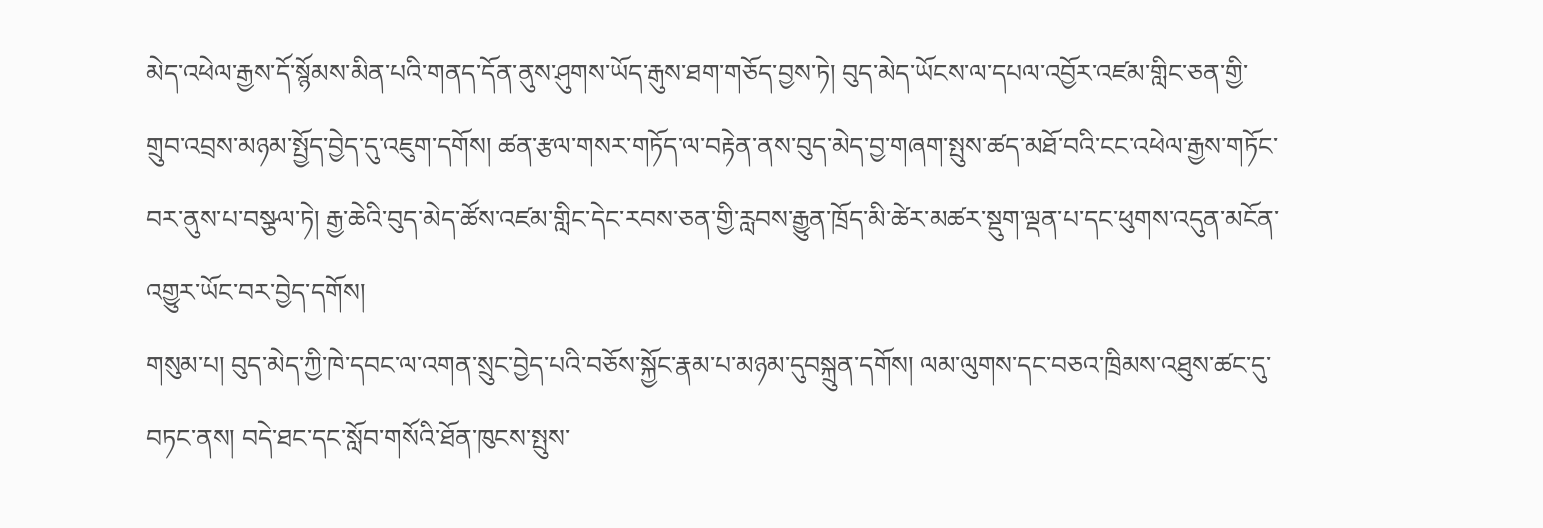མེད་འཕེལ་རྒྱས་དོ་སྙོམས་མིན་པའི་གནད་དོན་ནུས་ཤུགས་ཡོད་རྒུས་ཐག་གཅོད་བྱས་ཏེ། བུད་མེད་ཡོངས་ལ་དཔལ་འབྱོར་འཛམ་གླིང་ཅན་གྱི་གྲུབ་འབྲས་མཉམ་སྤྱོད་བྱེད་དུ་འཇུག་དགོས། ཚན་རྩལ་གསར་གཏོད་ལ་བརྟེན་ནས་བུད་མེད་བྱ་གཞག་སྤུས་ཚད་མཐོ་བའི་ངང་འཕེལ་རྒྱས་གཏོང་བར་ནུས་པ་བསྩལ་ཏེ། རྒྱ་ཆེའི་བུད་མེད་ཚོས་འཛམ་གླིང་དེང་རབས་ཅན་གྱི་རླབས་རྒྱུན་ཁྲོད་མི་ཚེར་མཚར་སྡུག་ལྡན་པ་དང་ཕུགས་འདུན་མངོན་འགྱུར་ཡོང་བར་བྱེད་དགོས།
གསུམ་པ། བུད་མེད་ཀྱི་ཁེ་དབང་ལ་འགན་སྲུང་བྱེད་པའི་བཅོས་སྐྱོང་རྣམ་པ་མཉམ་དུབསྐྲུན་དགོས། ལམ་ལུགས་དང་བཅའ་ཁྲིམས་འཐུས་ཚང་དུ་བཏང་ནས། བདེ་ཐང་དང་སློབ་གསོའི་ཐོན་ཁུངས་སྤུས་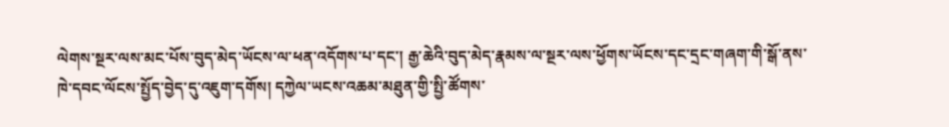ལེགས་སྔར་ལས་མང་པོས་བུད་མེད་ཡོངས་ལ་ཕན་འདོགས་པ་དང་། རྒྱ་ཆེའི་བུད་མེད་རྣམས་ལ་སྔར་ལས་ཕྱོགས་ཡོངས་དང་དྲང་གཞག་གི་སྒོ་ནས་ཁེ་དབང་ལོངས་སྤྱོད་བྱེད་དུ་འཇུག་དགོས། དཀྱེལ་ཡངས་འཆམ་མཐུན་གྱི་སྤྱི་ཚོགས་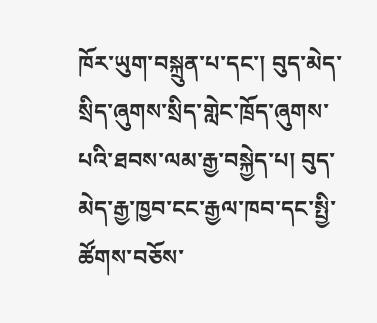ཁོར་ཡུག་བསྐྲུན་པ་དང་། བུད་མེད་སྲིད་ཞུགས་སྲིད་གླེང་ཁྲོད་ཞུགས་པའི་ཐབས་ལམ་རྒྱ་བསྐྱེད་པ། བུད་མེད་རྒྱ་ཁྱབ་ངང་རྒྱལ་ཁབ་དང་སྤྱི་ཚོགས་བཅོས་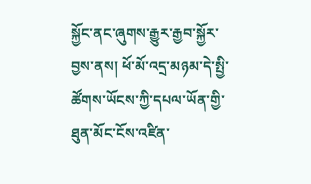སྐྱོང་ནང་ཞུགས་རྒྱུར་རྒྱབ་སྐྱོར་བྱས་ནས། ཕོ་མོ་འདྲ་མཉམ་དེ་སྤྱི་ཚོགས་ཡོངས་ཀྱི་དཔལ་ཡོན་གྱི་ཐུན་མོང་ངོས་འཛིན་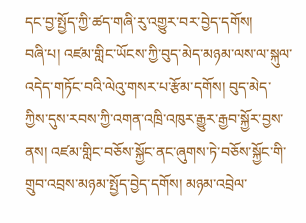དང་བྱ་སྤྱོད་ཀྱི་ཚད་གཞི་རུ་འགྱུར་བར་བྱེད་དགོས།
བཞི་པ། འཛམ་གླིང་ཡོངས་ཀྱི་བུད་མེད་མཉམ་ལས་ལ་སྐུལ་འདེད་གཏོང་བའི་ལེའུ་གསར་པ་རྩོམ་དགོས། བུད་མེད་ཀྱིས་དུས་རབས་ཀྱི་འགན་འཁྲི་འཁུར་རྒྱུར་རྒྱབ་སྐྱོར་བྱས་ནས། འཛམ་གླིང་བཅོས་སྐྱོང་ནང་ཞུགས་ཏེ་བཅོས་སྐྱོང་གི་གྲུབ་འབྲས་མཉམ་སྤྱོད་བྱེད་དགོས། མཉམ་འབྲེལ་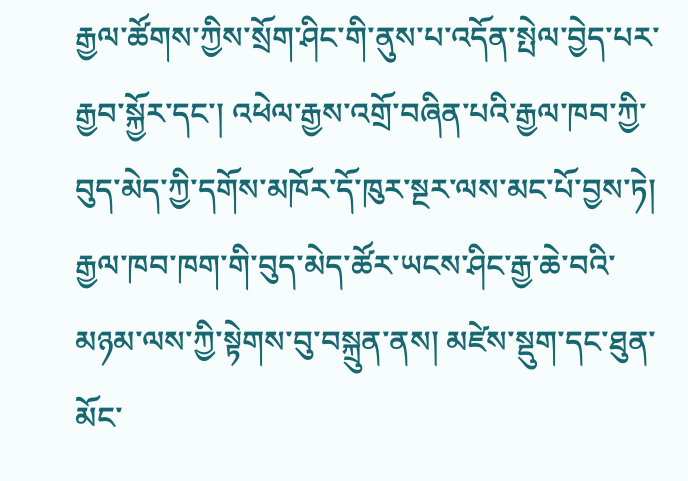རྒྱལ་ཚོགས་ཀྱིས་སྲོག་ཤིང་གི་ནུས་པ་འདོན་སྤེལ་བྱེད་པར་རྒྱབ་སྐྱོར་དང་། འཕེལ་རྒྱས་འགྲོ་བཞིན་པའི་རྒྱལ་ཁབ་ཀྱི་བུད་མེད་ཀྱི་དགོས་མཁོར་དོ་ཁུར་སྔར་ལས་མང་པོ་བྱས་ཏེ། རྒྱལ་ཁབ་ཁག་གི་བུད་མེད་ཚོར་ཡངས་ཤིང་རྒྱ་ཆེ་བའི་མཉམ་ལས་ཀྱི་སྟེགས་བུ་བསྐྲུན་ནས། མཛེས་སྡུག་དང་ཐུན་མོང་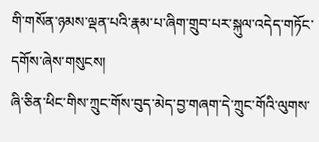གི་གསོན་ཉམས་ལྡན་པའི་རྣམ་པ་ཞིག་གྲུབ་པར་སྐུལ་འདེད་གཏོང་དགོས་ཞེས་གསུངས།
ཞི་ཅིན་ཕིང་གིས་ཀྲུང་གོས་བུད་མེད་བྱ་གཞག་དེ་ཀྲུང་གོའི་ལུགས་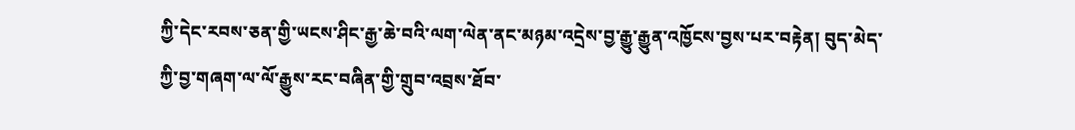ཀྱི་དེང་རབས་ཅན་གྱི་ཡངས་ཤིང་རྒྱ་ཆེ་བའི་ལག་ལེན་ནང་མཉམ་འདྲེས་བྱ་རྒྱུ་རྒྱུན་འཁྱོངས་བྱས་པར་བརྟེན། བུད་མེད་ཀྱི་བྱ་གཞག་ལ་ལོ་རྒྱུས་རང་བཞིན་གྱི་གྲུབ་འབྲས་ཐོབ་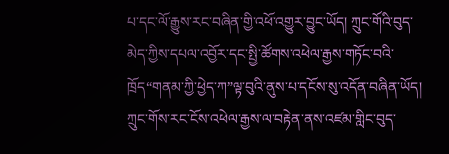པ་དང་ལོ་རྒྱུས་རང་བཞིན་གྱི་འཕོ་འགྱུར་བྱུང་ཡོད། ཀྲུང་གོའི་བུད་མེད་ཀྱིས་དཔལ་འབྱོར་དང་སྤྱི་ཚོགས་འཕེལ་རྒྱས་གཏོང་བའི་ཁྲོད“གནམ་ཀྱི་ཕྱེད་ཀ”ལྟ་བུའི་ནུས་པ་དངོས་སུ་འདོན་བཞིན་ཡོད། ཀྲུང་གོས་རང་ངོས་འཕེལ་རྒྱས་ལ་བརྟེན་ནས་འཛམ་གླིང་བུད་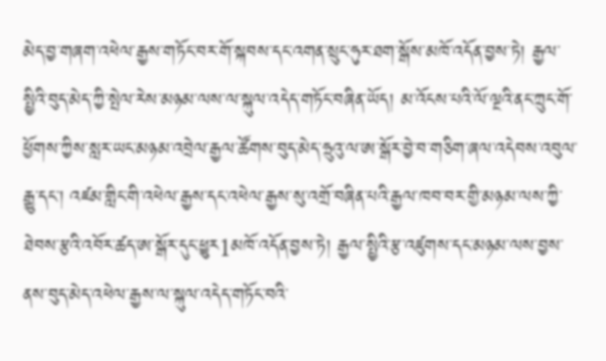མེད་བྱ་གཞག་འཕེལ་རྒྱས་གཏོང་བར་གོ་སྐབས་དང་འགན་སྲུང་ཧུར་ཐག་སྒོས་མཁོ་འདོན་བྱས་ཏེ། རྒྱལ་སྤྱིའི་བུད་མེད་ཀྱི་སྤེལ་རེས་མཉམ་ལས་ལ་སྐུལ་འདེད་གཏོང་བཞིན་ཡོད། མ་འོངས་པའི་ལོ་ལྔའི་ནང་ཀྲུང་གོ་ཕྱོགས་ཀྱིས་སླར་ཡང་མཉམ་འབྲེལ་རྒྱལ་ཚོགས་བུད་མེད་ཧྲུའུ་ལ་ཨ་སྒོར་བྱེ་བ་གཅིག་ཞལ་འདེབས་འབུལ་རྒྱུ་དང་། འཛམ་གླིང་གི་འཕེལ་རྒྱས་དང་འཕེལ་རྒྱས་སུ་འགྲོ་བཞིན་པའི་རྒྱལ་ཁབ་བར་གྱི་མཉམ་ལས་ཀྱི་ཐེབས་རྩའི་འབོར་ཚད་ཨ་སྒོར་དུང་ཕྱུར1མཁོ་འདོན་བྱས་ཏེ། རྒྱལ་སྤྱིའི་རྩ་འཛུགས་དང་མཉམ་ལས་བྱས་ནས་བུད་མེད་འཕེལ་རྒྱས་ལ་སྐུལ་འདེད་གཏོང་བའི་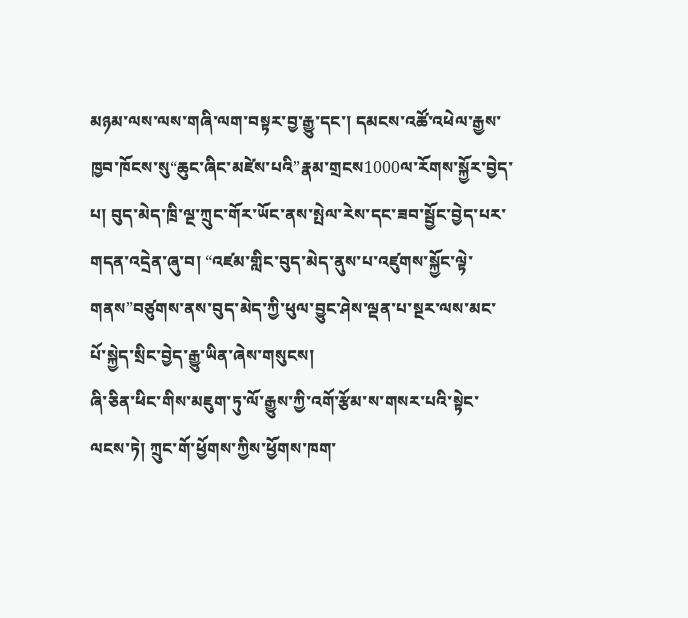མཉམ་ལས་ལས་གཞི་ལག་བསྟར་བྱ་རྒྱུ་དང་། དམངས་འཚོ་འཕེལ་རྒྱས་ཁྱབ་ཁོངས་སུ“ཆུང་ཞིང་མཛེས་པའི”རྣམ་གྲངས1000ལ་རོགས་སྐྱོར་བྱེད་པ། བུད་མེད་ཁྲི་ལྔ་ཀྲུང་གོར་ཡོང་ནས་སྤེལ་རེས་དང་ཟབ་སྦྱོང་བྱེད་པར་གདན་འདྲེན་ཞུ་བ། “འཛམ་གླིང་བུད་མེད་ནུས་པ་འཛུགས་སྐྱོང་ལྟེ་གནས”བཙུགས་ནས་བུད་མེད་ཀྱི་ཕུལ་བྱུང་ཤེས་ལྡན་པ་སྔར་ལས་མང་པོ་སྐྱེད་སྲིང་བྱེད་རྒྱུ་ཡིན་ཞེས་གསུངས།
ཞི་ཅིན་ཕིང་གིས་མཇུག་ཏུ་ལོ་རྒྱུས་ཀྱི་འགོ་རྩོམ་ས་གསར་པའི་སྟེང་ལངས་ཏེ། ཀྲུང་གོ་ཕྱོགས་ཀྱིས་ཕྱོགས་ཁག་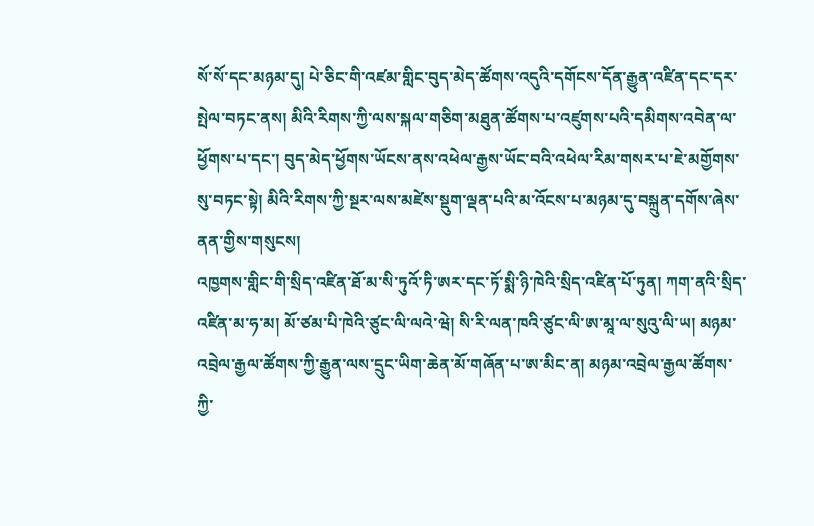སོ་སོ་དང་མཉམ་དུ། པེ་ཅིང་གི་འཛམ་གླིང་བུད་མེད་ཚོགས་འདུའི་དགོངས་དོན་རྒྱུན་འཛིན་དང་དར་སྤེལ་བཏང་ནས། མིའི་རིགས་ཀྱི་ལས་སྐལ་གཅིག་མཐུན་ཚོགས་པ་འཛུགས་པའི་དམིགས་འབེན་ལ་ཕྱོགས་པ་དང་། བུད་མེད་ཕྱོགས་ཡོངས་ནས་འཕེལ་རྒྱས་ཡོང་བའི་འཕེལ་རིམ་གསར་པ་ཇེ་མགྱོགས་སུ་བཏང་སྟེ། མིའི་རིགས་ཀྱི་སྔར་ལས་མཛེས་སྡུག་ལྡན་པའི་མ་འོངས་པ་མཉམ་དུ་བསྐྲུན་དགོས་ཞེས་ནན་གྱིས་གསུངས།
འཁྱགས་གླིང་གི་སྲིད་འཛིན་ཐོ་མ་སི་ཏུའོ་ཏི་ཨར་དང་ཏོ་སྨི་ཉི་ཁེའི་སྲིད་འཛིན་པོ་ཏུན། ཀག་ནའི་སྲིད་འཛིན་མ་ཧ་མ། མོ་ཙམ་པི་ཁེའི་ཙུང་ལི་ལའེ་ཝེ། སི་རི་ལན་ཁའི་ཙུང་ལི་ཨ་མཱ་ལ་སུའུ་ལི་ཡ། མཉམ་འབྲེལ་རྒྱལ་ཚོགས་ཀྱི་རྒྱུན་ལས་དྲུང་ཡིག་ཆེན་མོ་གཞོན་པ་ཨ་མིང་ན། མཉམ་འབྲེལ་རྒྱལ་ཚོགས་ཀྱི་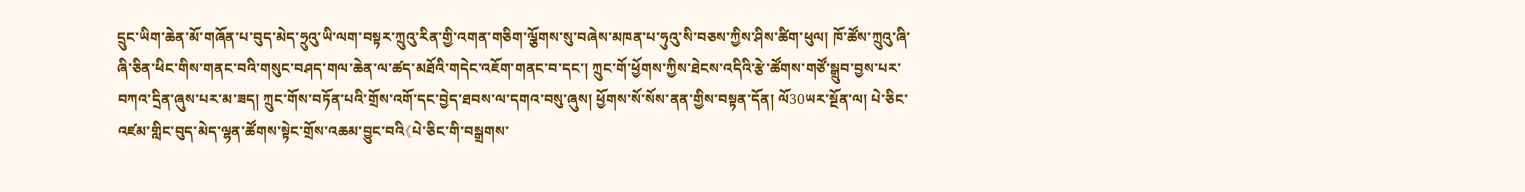དྲུང་ཡིག་ཆེན་མོ་གཞོན་པ་བུད་མེད་ཧྲུའུ་ཡི་ལག་བསྟར་ཀྲུའུ་རིན་གྱི་འགན་གཅིག་ལྕོགས་སུ་བཞེས་མཁན་པ་ཧུའུ་སི་བཅས་ཀྱིས་ཤིས་ཚིག་ཕུལ། ཁོ་ཚོས་ཀྲུའུ་ཞི་ཞི་ཅིན་ཕིང་གིས་གནང་བའི་གསུང་བཤད་གལ་ཆེན་ལ་ཚད་མཐོའི་གདེང་འཇོག་གནང་བ་དང་། ཀྲུང་གོ་ཕྱོགས་ཀྱིས་ཐེངས་འདིའི་རྩེ་ཚོགས་གཙོ་སྒྲུབ་བྱས་པར་བཀའ་དྲིན་ཞུས་པར་མ་ཟད། ཀྲུང་གོས་བཏོན་པའི་གྲོས་འགོ་དང་བྱེད་ཐབས་ལ་དགའ་བསུ་ཞུས། ཕྱོགས་སོ་སོས་ནན་གྱིས་བསྟན་དོན། ལོ30ཡར་སྔོན་ལ། པེ་ཅིང་འཛམ་གླིང་བུད་མེད་ལྷན་ཚོགས་སྟེང་གྲོས་འཆམ་བྱུང་བའི《པེ་ཅིང་གི་བསྒྲགས་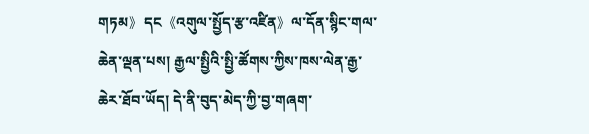གཏམ》དང《འགུལ་སྤྱོད་རྩ་འཛིན》ལ་དོན་སྙིང་གལ་ཆེན་ལྡན་པས། རྒྱལ་སྤྱིའི་སྤྱི་ཚོགས་ཀྱིས་ཁས་ལེན་རྒྱ་ཆེར་ཐོབ་ཡོད། དེ་ནི་བུད་མེད་ཀྱི་བྱ་གཞག་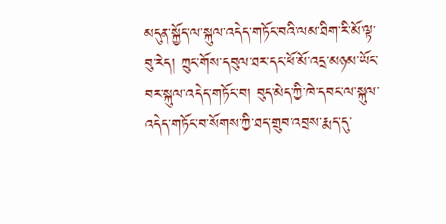མདུན་སྐྱོད་ལ་སྐུལ་འདེད་གཏོང་བའི་ལམ་ཐིག་རི་མོ་ལྟ་བུ་རེད། ཀྲུང་གོས་དབུལ་ཐར་དང་ཕོ་མོ་འདྲ་མཉམ་ཡོང་བར་སྐུལ་འདེད་གཏོང་བ། བུད་མེད་ཀྱི་ཁེ་དབང་ལ་སྐུལ་འདེད་གཏོང་བ་སོགས་ཀྱི་ཐད་གྲུབ་འབྲས་རྨད་དུ་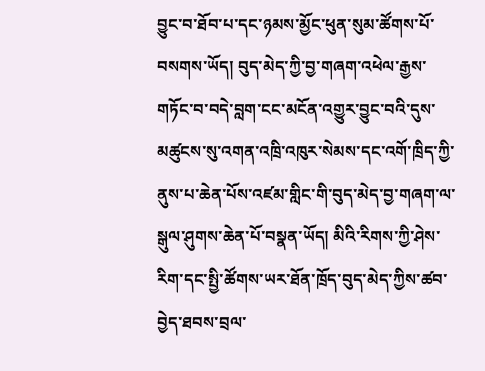བྱུང་བ་ཐོབ་པ་དང་ཉམས་མྱོང་ཕུན་སུམ་ཚོགས་པོ་བསགས་ཡོད། བུད་མེད་ཀྱི་བྱ་གཞག་འཕེལ་རྒྱས་གཏོང་བ་བདེ་བླག་ངང་མངོན་འགྱུར་བྱུང་བའི་དུས་མཚུངས་སུ་འགན་འཁྲི་འཁུར་སེམས་དང་འགོ་ཁྲིད་ཀྱི་ནུས་པ་ཆེན་པོས་འཛམ་གླིང་གི་བུད་མེད་བྱ་གཞག་ལ་སྒུལ་ཤུགས་ཆེན་པོ་བསྣན་ཡོད། མིའི་རིགས་ཀྱི་ཤེས་རིག་དང་སྤྱི་ཚོགས་ཡར་ཐོན་ཁྲོད་བུད་མེད་ཀྱིས་ཚབ་བྱེད་ཐབས་བྲལ་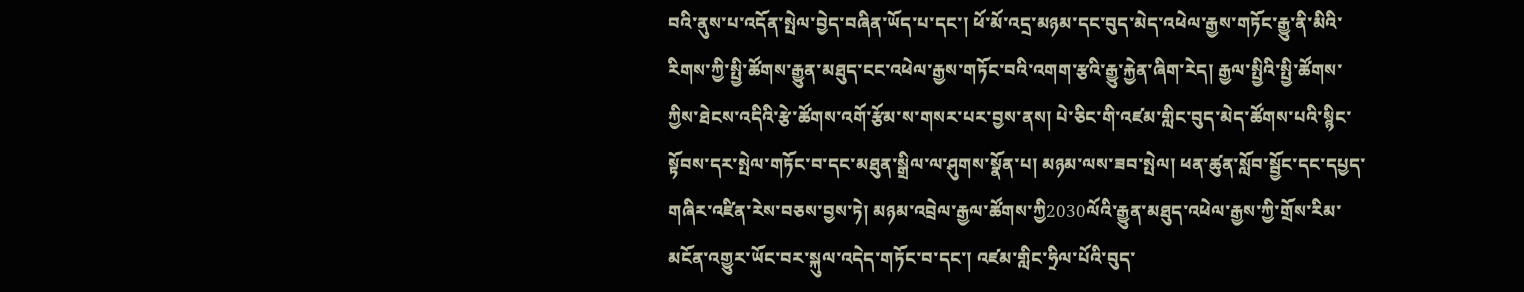བའི་ནུས་པ་འདོན་སྤེལ་བྱེད་བཞིན་ཡོད་པ་དང་། ཕོ་མོ་འདྲ་མཉམ་དང་བུད་མེད་འཕེལ་རྒྱས་གཏོང་རྒྱུ་ནི་མིའི་རིགས་ཀྱི་སྤྱི་ཚོགས་རྒྱུན་མཐུད་ངང་འཕེལ་རྒྱས་གཏོང་བའི་འགག་རྩའི་རྒྱུ་རྐྱེན་ཞིག་རེད། རྒྱལ་སྤྱིའི་སྤྱི་ཚོགས་ཀྱིས་ཐེངས་འདིའི་རྩེ་ཚོགས་འགོ་རྩོམ་ས་གསར་པར་བྱས་ནས། པེ་ཅིང་གི་འཛམ་གླིང་བུད་མེད་ཚོགས་པའི་སྙིང་སྟོབས་དར་སྤེལ་གཏོང་བ་དང་མཐུན་སྒྲིལ་ལ་ཤུགས་སྣོན་པ། མཉམ་ལས་ཟབ་སྤེལ། ཕན་ཚུན་སློབ་སྦྱོང་དང་དཔྱད་གཞིར་འཛིན་རེས་བཅས་བྱས་ཏེ། མཉམ་འབྲེལ་རྒྱལ་ཚོགས་ཀྱི2030ལོའི་རྒྱུན་མཐུད་འཕེལ་རྒྱས་ཀྱི་གྲོས་རིམ་མངོན་འགྱུར་ཡོང་བར་སྐུལ་འདེད་གཏོང་བ་དང་། འཛམ་གླིང་ཧྲིལ་པོའི་བུད་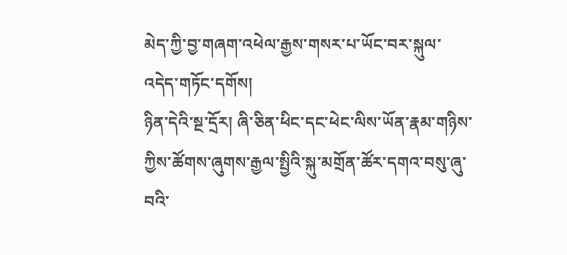མེད་ཀྱི་བྱ་གཞག་འཕེལ་རྒྱས་གསར་པ་ཡོང་བར་སྐུལ་འདེད་གཏོང་དགོས།
ཉིན་དེའི་སྔ་དྲོར། ཞི་ཅིན་ཕིང་དང་ཕེང་ལིས་ཡོན་རྣམ་གཉིས་ཀྱིས་ཚོགས་ཞུགས་རྒྱལ་སྤྱིའི་སྐུ་མགྲོན་ཚོར་དགའ་བསུ་ཞུ་བའི་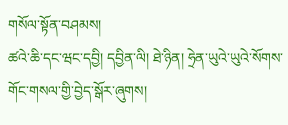གསོལ་སྟོན་བཤམས།
ཚའེ་ཆི་དང་ཝང་དབྱི། དབྱིན་ལི། ཐེ་ཉིན། ཧྲེན་ཡུའེ་ཡུའེ་སོགས་གོང་གསལ་གྱི་བྱེད་སྒོར་ཞུགས།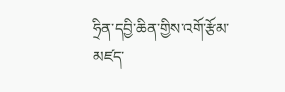ཧྲིན་དབྱི་ཆིན་གྱིས་འགོ་རྩོམ་མཛད་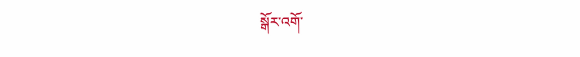སྒོར་འགོ་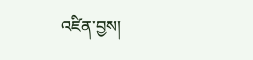འཛིན་བྱས།